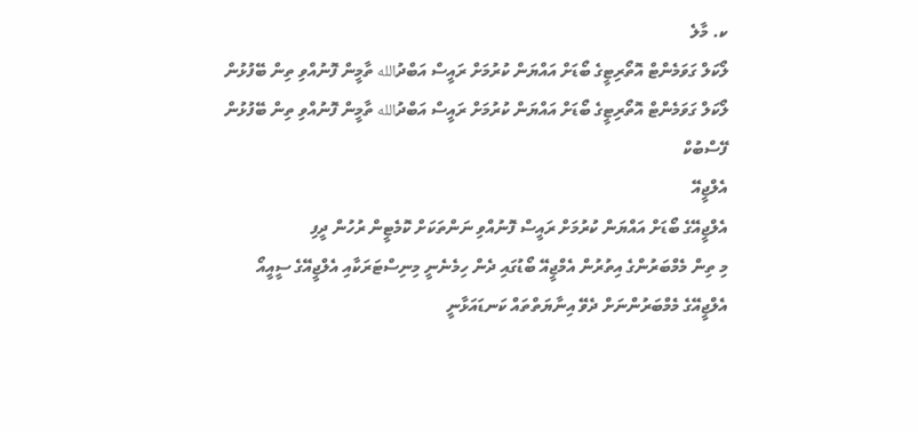ކ. މާލެ
ލޯކަލް ގަވަމެންޓް އޮތޯރިޓީގެ ބޯޑަށް އައްޔަން ކުރުމަށް ރައީސް އަބްދުالله ތާމީން ފޮނުއްވި ތިން ބޭފުޅުން
ލޯކަލް ގަވަމެންޓް އޮތޯރިޓީގެ ބޯޑަށް އައްޔަން ކުރުމަށް ރައީސް އަބްދުالله ތާމީން ފޮނުއްވި ތިން ބޭފުޅުން
ފޭސްބުކް
އެލްޖީއޭ
އެލްޖީއޭގެ ބޯޑަށް އައްޔަން ކުރުމަށް ރައީސް ފޮނުއްވި ނަންތަކަށް ކޮމެޓީން ރުހުން ދީފި
މި ތިން މެމްބަރުންގެ އިތުރުން އެމްޖީއޭ ބޯޑުގައި ދެން ހިމެނެނީ މިނިސްޓަރަކާއި އެލްޖީއޭގެ ސީއީއޯ
އެލްޖީއޭގެ މެމްބަރުންނަށް ދެވޭ އިނާޔަތްތައް ކަނޑައަޅާނީ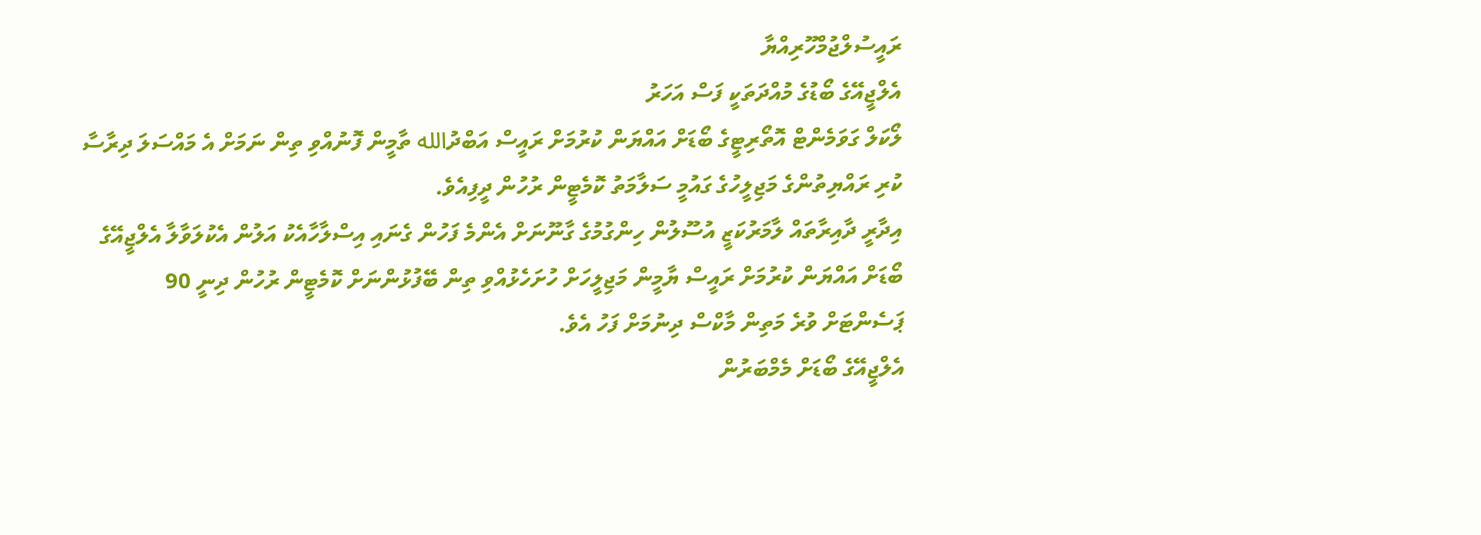ރައީސުލްޖުމްހޫރިއްޔާ
އެލްޖީއޭގެ ބޯޑުގެ މުއްދަތަކީ ފަސް އަހަރު
ލޯކަލް ގަވަމެންޓް އޮތޯރިޓީގެ ބޯޑަށް އައްޔަން ކުރުމަށް ރައީސް އަބްދުالله ތާމީން ފޮނުއްވި ތިން ނަމަށް އެ މައްސަލަ ދިރާސާ ކުރި ރައްޔިތުންގެ މަޖިލީހުގެ ގައުމީ ސަލާމަތު ކޮމެޓީން ރުހުން ދީފިއެވެ.
އިދާރީ ދާއިރާތައް ލާމަރުކަޒީ އުސޫލުން ހިންގުމުގެ ގާނޫނަށް އެންމެ ފަހުން ގެނައި އިސްލާހާއެކު އަލުން އެކުލަވާލާ އެލްޖީއޭގެ ބޯޑަށް އައްޔަން ކުރުމަށް ރައީސް ޔާމީން މަޖިލީހަށް ހުށަހެޅުއްވި ތިން ބޭފުޅުންނަށް ކޮމެޓީން ރުހުން ދިނީ 90 ޕަސެންޓަށް ވުރެ މަތިން މާކްސް ދިނުމަށް ފަހު އެވެ.
އެލްޖީއޭގެ ބޯޑަށް މެމްބަރުން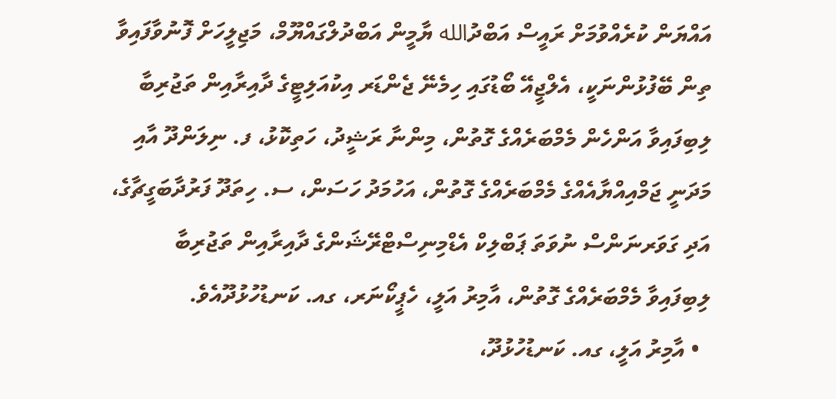އައްޔަން ކުރެއްވުމަށް ރައީސް އަބްދުالله ޔާމީން އަބްދުލްގައްޔޫމް، މަޖިލީހަށް ފޮނުވާފައިވާ ތިން ބޭފުޅުންނަކީ، އެލްޖީއޭ ބޯޑުގައި ހިމެނޭ ޖެންޑަރ އިކުއަލިޓީގެ ދާއިރާއިން ތަޖުރިބާ ލިބިފައިވާ އަންހެން މެމްބަރެއްގެ ގޮތުން، މިންނާ ރަޝީދު، ހަތިކޮޅު، ފ. ނިލަންދޫ އާއި މަދަނީ ޖަމްއިއްޔާއެއްގެ މެމްބަރެއްގެ ގޮތުން، އަހުމަދު ހަސަން، ސ. ހިތަދޫ ފަރުދާބަގީޗާގެ، އަދި ގަވަރނަންސް ނުވަތަ ޕަބްލިކް އެޑްމިނިސްޓްރޭޝަންގެ ދާއިރާއިން ތަޖުރިބާ ލިބިފައިވާ މެމްބަރެއްގެ ގޮތުން، އާމިރު އަލީ، ހެޕީކޯނަރ، ގއ. ކަނޑުހުޅުދޫއެވެ.
  • އާމިރު އަލީ، ގއ. ކަނޑުހުޅުދޫ،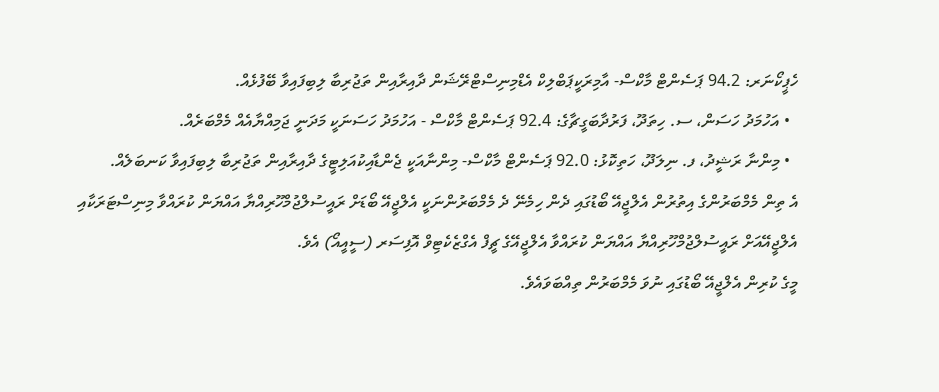ހެޕީކޯނަރ: 94.2 ޕަސެންޓް މާކްސް- އާމިރަކީޕަބްލިކް އެޑްމިނިސްޓްރޭޝަން ދާއިރާއިން ތަޖުރިބާ ލިބިފައިވާ ބޭފުޅެއް.
  • އަހުމަދު ހަސަން، ސ. ހިތަދޫ، ފަރުދާބަގީޗާގެ: 92.4 ޕަސެންޓް މާކްސް - އަހުމަދު ހަސަނަކީ މަދަނީ ޖަމިއްޔާއެއް މެމްބަރެއް.
  • މިންނާ ރަޝީދު، ފ. ނިލަދޫ، ހަތިކޮޅު: 92.0 ޕަސެންޓް މާކްސް- މިންނާއަކީ ޖެންޑާއިކުއަލިޓީގެ ދާއިރާއިން ތަޖުރިބާ ލިބިފައިވާ ކަނބަލެއް.
އެ ތިން މެމްބަރުންގެ އިތުރުން އެލްޖީއޭ ބޯޑުގައި ދެން ހިމެނޭ ދެ މެމްބަރުންނަކީ އެލްޖީއޭ ބޯޑަށް ރައީސުލްޖުމްހޫރިއްޔާ އައްޔަން ކުރައްވާ މިނިސްޓަރަކާއި އެލްޖީއޭއަށް ރައީސުލްޖުމްހޫރިއްޔާ އައްޔަން ކުރައްވާ އެލްޖީއޭގެ ޗީފް އެގްޒެކެޓިވް އޮފިސަރ (ސީއީއޯ) އެވެ.
މީގެ ކުރިން އެލްޖީއޭ ބޯޑުގައި ނުވަ މެމްބަރުން ތިއްބަވައެވެ.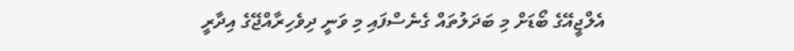އެލްޖީއޭގެ ބޯޑަށް މި ބަދަލުތައް ގެނެސްފައި މި ވަނީ ދިވެހިރާއްޖޭގެ އިދާރީ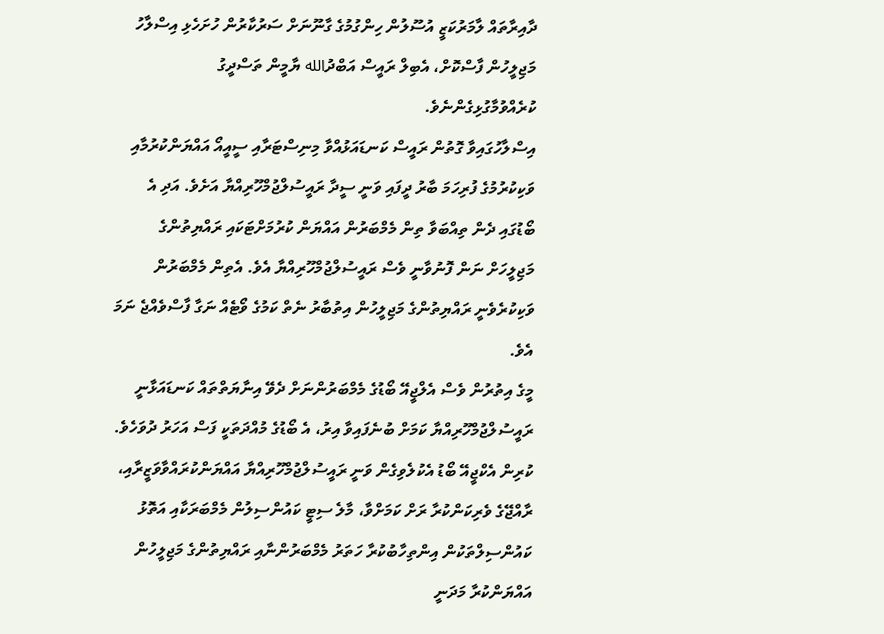ދާއިރާތައް ލާމަރުކަޒީ އުސޫލުން ހިންގުމުގެ ގާނޫނަށް ސަރުކާރުން ހުށަހެޅި އިސްލާހު މަޖިލީހުން ފާސްކޮށް، އެބިލް ރައީސް އަބްދުالله ޔާމީން ތަސްދީގު ކުރެއްވުމާގުޅިގެންނެވެ.
އިސްލާހުގައިވާ ގޮތުން ރައީސް ކަނޑައަޅުއްވާ މިނިސްޓަރާއި ސީއީއޯ އައްޔަންކުރުމާއި ވަކިކުރުމުގެ ފުރިހަމަ ބާރު ދީފައި ވަނީ ސީދާ ރައީސުލްޖުމްހޫރިއްޔާ އަށެވެ. އަދި އެ ބޯޑުގައި ދެން ތިއްބަވާ ތިން މެމްބަރުން އައްޔަން ކުރުމަށްޓަކައި ރައްޔިތުންގެ މަޖިލީހަށް ނަން ފޮނުވާނީ ވެސް ރައީސުލްޖުމްހޫރިއްޔާ އެވެ. އެތިން މެމްބަރުން ވަކިކުރެވެނީ ރައްޔިތުންގެ މަޖިލީހުން އިތުބާރު ނެތް ކަމުގެ ވޯޓެއް ނަގާ ފާސްވެއްޖެ ނަމަ އެވެ.
މީގެ އިތުރުން ވެސް އެލްޖީއޭ ބޯޑުގެ މެމްބަރުންނަށް ދެވޭ އިނާޔަތްތައް ކަނޑައަޅާނީ ރައީސުލްޖުމްހޫރިއްޔާ ކަމަށް ބުނެފައިވާ އިރު، އެ ބޯޑުގެ މުއްދަތަކީ ފަސް އަހަރު ދުވަހެވެ.
ކުރިން އެކްޖީއޭ ބޯޑު އެކުލެވިގެން ވަނީ ރައީސުލްޖުމްހޫރިއްޔާ އައްޔަންކުރައްވާވަޒީރާއި، ރާއްޖޭގެ ވެރިކަންކުރާ ރަށް ކަމަށްވާ، މާލެ ސިޓީ ކައުންސިލުން މެމްބަރަކާއި އަތޮޅު ކައުންސިލްތަކުން އިންތިހާބުކުރާ ހަތަރު މެމްބަރުންނާއި ރައްޔިތުންގެ މަޖިލީހުން އައްޔަންކުރާ މަދަނީ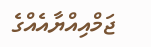ޖަމްއިއްޔާއެއްގެ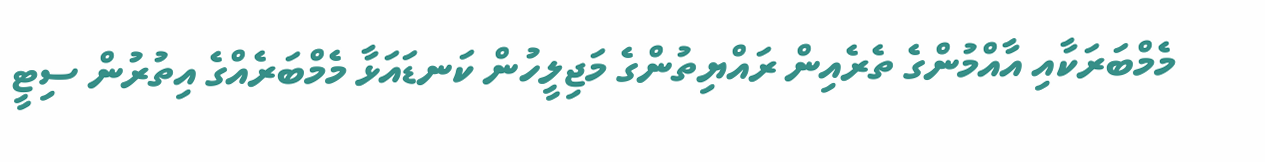މެމްބަރަކާއި އާއްމުންގެ ތެރެއިން ރައްޔިތުންގެ މަޖިލީހުން ކަނޑައަޅާ މެމްބަރެއްގެ އިތުރުން ސިޓީ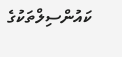ކައުންސިލްތަކުގެ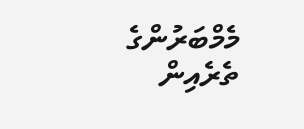މެމްބަރުންގެ ތެރެއިން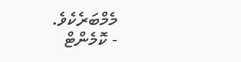މެމްބަރެކެވެ.
- ކޮމެންޓް